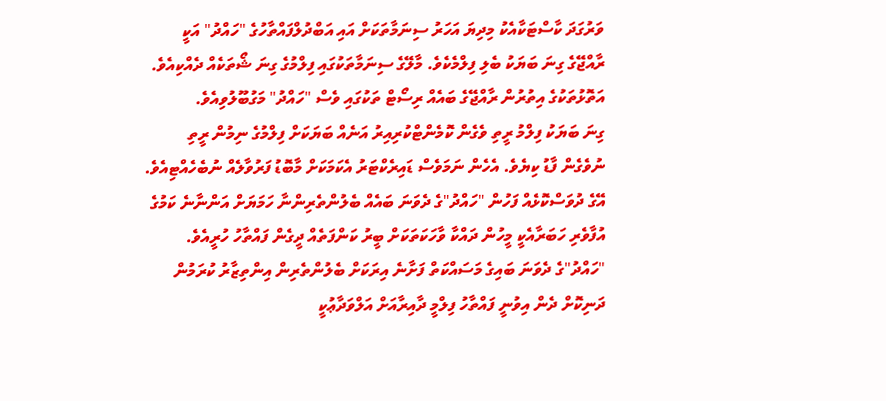ވަރުގަދަ ކާސްޓަކާއެކު މިދިޔަ އަހަރު ސިނަމާތަކަށް އައި އަބްދުލްފައްތާހުގެ "ހައްދު" އަކީ ރާއްޖޭގެ ގިނަ ބަޔަކު ބެލި ފިލްމެކެވެ. މާލޭގެ ސިނަމާތަކުގައި ފިލްމުގެ ގިނަ ޝޯތަކެއް ދެއްކިއެވެ. އަތޮޅުތަކުގެ އިތުރުން ރާއްޖޭގެ ބައެއް ރިސޯޓް ތަކުގައި ވެސް "ހައްދު" މަގުބޫލުވިއެވެ.
ގިނަ ބަޔަކު ފިލްމު ރީތި ވެގެން ކޮމެންޓްކުރިއިރު އަނެއް ބަޔަކަށް ފިލްމުގެ ނިމުން ރީތި ނުވެގެން ފާޑު ކިޔެވެ. އެހެން ނަމަވެސް ޑައިރެކްޓަރު އެކަމަކަށް މާބޮޑު ފަރުވާލެއް ނުބެހެއްޓިއެވެ. އޭގެ ދުވަސްކޮޅެއް ފަހުން "ހައްދު"ގެ ދެވަނަ ބައެއް ބެލުންތެރިންނާ ހަމަޔަށް އަންނާނެ ކަމުގެ އުފާވެރި ހަބަރާއެކީ މީހުން ދައްކާ ވާހަކަތަކަށް ބީރު ކަންފަތެއް ދީގެން ފައްތާހު ހުރީއެވެ.
"ހައްދު"ގެ ދެވަނަ ބައިގެ މަސައްކަތް ފަށާނެ އިރަކަށް ބެލުންތެރިން އިންތިޒާރު ކުރަމުން ދަނިކޮށް ދެން އިވުނީ ފައްތާހު ފިލްމީ ދާއިރާއަށް އަލްވަދާޢުކީ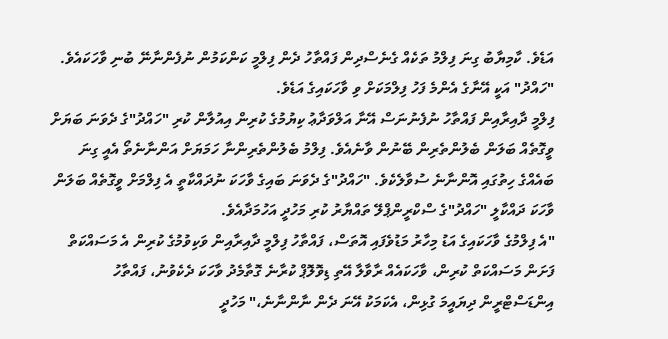އަޑެވެ. ކާމިޔާބު ގިނަ ފިލްމު ތަކެއް ގެނެސްދިން ފައްތާހު ދެން ފިލްމީ ކަންކަމުން ނުފެންނާނޭ ބުނި ވާހަކައެވެ. "ހައްދު" އަކީ އޭނާގެ އެންމެ ފަހު ފިލްމަކަށް ވި ވާހަކައިގެ އަޑެވެ.
ފިލްމީ ދާއިރާއިން ފައްތާހު ނުފެނުނަސް އޭނާ އަލްވަދާޢު ކިޔުމުގެ ކުރިން އިއުލާން ކުރި "ހައްދު"ގެ ދެވަނަ ބަޔަށް ވީގޮތެއް ބަލަން ބެލުންތެރިން ބޭނުން ވާނެއެވެ. ފިލްމު ބެލުންތެރިންނާ ހަމަޔަށް އަންނާނެތޯ އެއީ ގިނަ ބައެއްގެ ހިތުގައި އޮންނާނެ ސުވާލެކެވެ. "ހައްދު"ގެ ދެވަނަ ބައިގެ ވާހަކަ ނުދައްކާތީ އެ ފިލްމަށް ވީގޮތެއް ބަލަން ވާހަކަ ދައްކާލީ "ހައްދު"ގެ ސްކްރީންޕްލޭ ތައްޔާރު ކުރި މަހުދީ އަހުމަދާއެވެ.
"އެ ފިލްމުގެ ވާހަކައިގެ އަޑު މިހާރު މަޑުވެފައި އޮތަސް، ފައްތާހު ފިލްމީ ދާއިރާއިން ވަކިވުމުގެ ކުރިން އެ މަސައްކަތް ފަށަން މަސައްކަތް ކުރިން، ވާހަކައެއް ރާވާލާ އޭތި ޑިވޮލޮޕް ކުރާނެ ގޮތާމެދު ވާހަކަ ދެކެވުނު، ފައްތާހު އިންޑަސްޓްރީން ދިޔައީމަ ގުޅިން، އެކަމަކު އޭނަ ދެން ނާންނާނެ،" މަހުދީ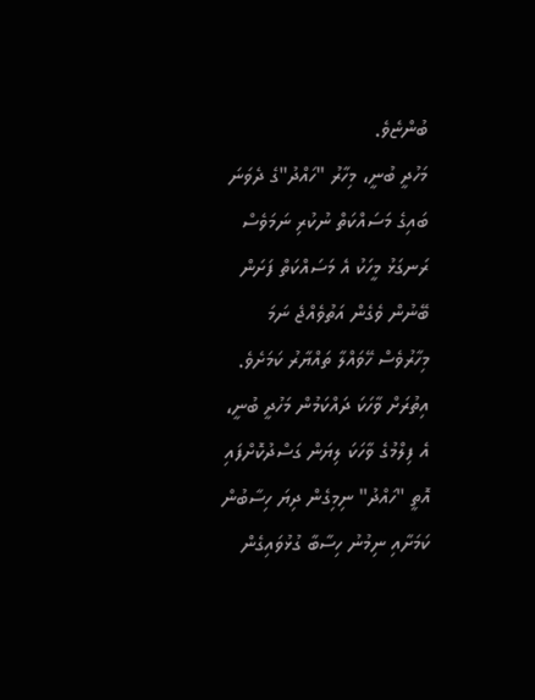ބުންޏެވެ.
މަހުދީ ބުނީ، މިހާރު "ހައްދު"ގެ ދެވަނަ ބައިގެ މަސައްކަތް ނުކުރި ނަމަވެސް ރަނގަޅު މީހަކު އެ މަސައްކަތް ފަށަން ބޭނުން ވެގެން އަތުވެއްޖެ ނަމަ މިހާރުވެސް ހޭވައްލާ ތައްޔާރު ކަމަށެވެ.
އިތުރަށް ވާހަކަ ދައްކަމުން މަހުދީ ބުނީ، އެ ފިލްމުގެ ވާހަކަ ލިޔަން ގަސްދުކޮށްފައި އޮތީ "ހައްދު" ނިމިގެން ދިޔަ ހިސާބުން ކަމަށާއި ނިމުނު ހިސާބާ ގުޅުވައިގެން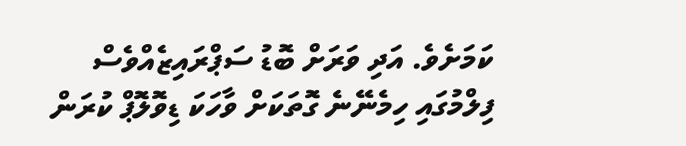ކަމަށެވެ. އަދި ވަރަށް ބޮޑު ސަޕްރައިޒެއްވެސް ފިލްމުގައި ހިމެނޭނެ ގޮތަކަށް ވާހަކަ ޑިވޮލޮޕް ކުރަން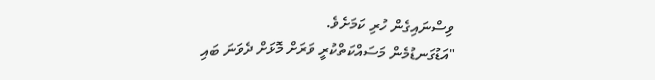ވިސްނައިގެން ހުރި ކަމަށެވެ.
"އަޑުގަނޑުމެން މަސައްކަތްކުރީ ވަރަށް މޮޅަށް ދެވަނަ ބައި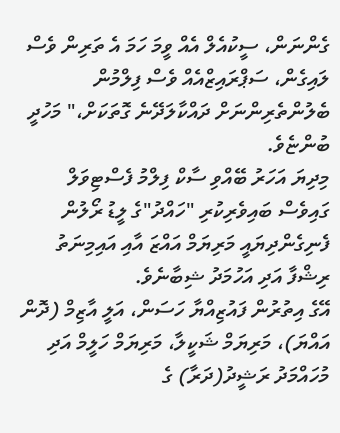ގެންނަން، ސީކުއެލް އެއް ވީމަ ހަމަ އެ ތަރިން ވެސް ލައިގެން، ސަޕްރައިޒްއެއް ވެސް ފިލްމުން ބެލުންތެރިންނަށް ދައްކާލަދޭނެ ގޮތަކަށް،" މަހުދީ ބުންޏެވެ.
މިދިޔަ އަހަރު ބޭއްވި ސާކް ފިލްމު ފެސްޓިވަލް ގައިވެސް ބައިވެރިކުރި "ހައްދު"ގެ ލީޑު ރޯލުން ފެނިގެންދިޔައީ މަރިޔަމް އައްޒަ އާއި އައިމިނަތު ރިޝްފާ އަދި އަހުމަދު ޝިބާނެވެ.
އޭގެ އިތުރުން ފައުޒިއްޔާ ހަސަން، އަލީ އާޒިމް (ދޮން އައްޔަ)، މަރިޔަމް ޝަކީލާ، މަރިޔަމް ހަލީމް އަދި މުހައްމަދު ރަޝީދު(ދަރާ) ގެ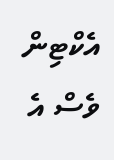އެކްޓިން ވެސް އެ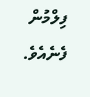ފިލްމުން ފެނެއެވެ.